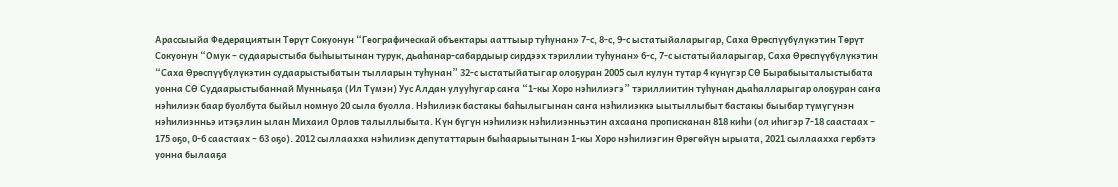Арассыыйа Федерациятын Төрүт Сокуонун “Географическай объектары ааттыыр туһунан» 7-с, 8-с, 9-с ыстатыйаларыгар, Саха Өрөспүүбүлүкэтин Төрүт Сокуонун “Омук – судаарыстыба быһыытынан турук, дьаһанар-сабардыыр сирдээх тэриллии туһунан» 6-с, 7-с ыстатыйаларыгар, Саха Өрөспүүбүлүкэтин “Саха Өрөспүүбүлүкэтин судаарыстыбатын тылларын туһунан” 32-с ыстатыйатыгар олоҕуран 2005 сыл кулун тутар 4 күнүгэр СӨ Бырабыыталыстыбата уонна СӨ Судаарыстыбаннай Мунньаҕа (Ил Түмэн) Уус Алдан улууһугар саҥа “1-кы Хоро нэһилиэгэ” тэриллиитин туһунан дьаһалларыгар олоҕуран саҥа нэһилиэк баар буолбута быйыл номнуо 20 сыла буолла. Нэһилиэк бастакы баһылыгынан саҥа нэһилиэккэ ыытыллыбыт бастакы быыбар түмүгүнэн нэһилиэнньэ итэҕэлин ылан Михаил Орлов талыллыбыта. Күн бүгүн нэһилиэк нэһилиэнньэтин ахсаана прописканан 818 киһи (ол иһигэр 7-18 саастаах – 175 оҕо, 0-6 саастаах – 63 оҕо). 2012 сыллаахха нэһилиэк депутаттарын быһаарыытынан 1-кы Хоро нэһилиэгин Өрөгөйүн ырыата, 2021 сыллаахха гербэтэ уонна былааҕа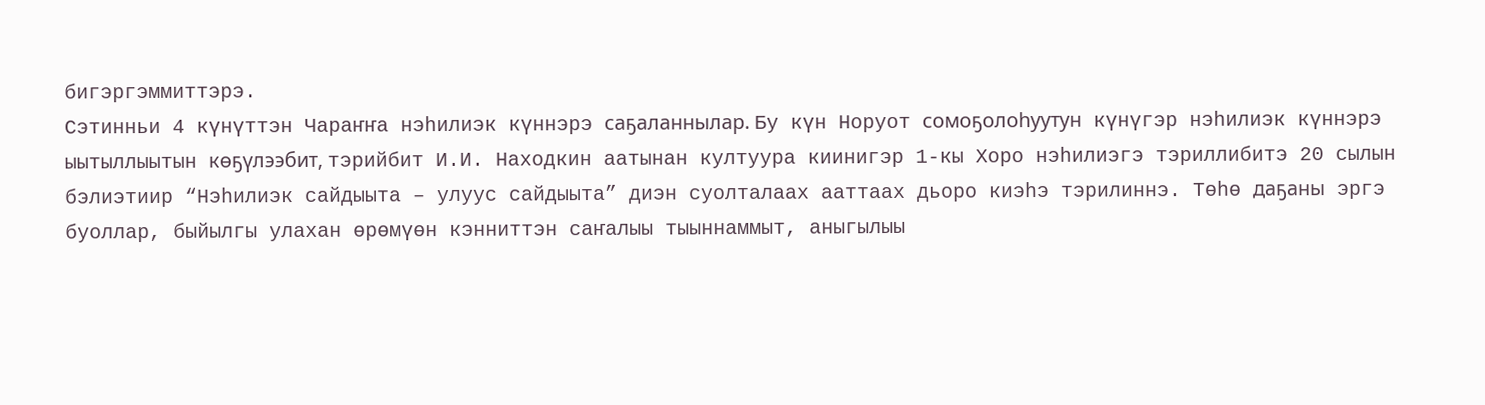бигэргэммиттэрэ.
Сэтинньи 4 күнүттэн Чараҥҥа нэһилиэк күннэрэ саҕаланнылар. Бу күн Норуот сомоҕолоһуутун күнүгэр нэһилиэк күннэрэ ыытыллыытын көҕүлээбит, тэрийбит И.И. Находкин аатынан култуура киинигэр 1-кы Хоро нэһилиэгэ тэриллибитэ 20 сылын бэлиэтиир “Нэһилиэк сайдыыта – улуус сайдыыта” диэн суолталаах ааттаах дьоро киэһэ тэрилиннэ. Төһө даҕаны эргэ буоллар, быйылгы улахан өрөмүөн кэнниттэн саҥалыы тыыннаммыт, аныгылыы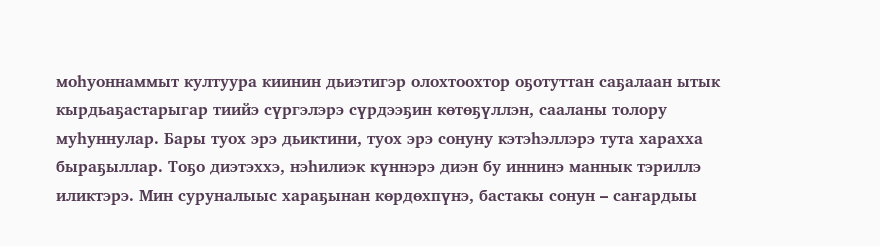моһуоннаммыт култуура киинин дьиэтигэр олохтоохтор оҕотуттан саҕалаан ытык кырдьаҕастарыгар тиийэ сүргэлэрэ сүрдээҕин көтөҕүллэн, сааланы толору муһуннулар. Бары туох эрэ дьиктини, туох эрэ сонуну кэтэһэллэрэ тута харахха быраҕыллар. Тоҕо диэтэххэ, нэһилиэк күннэрэ диэн бу иннинэ маннык тэриллэ иликтэрэ. Мин суруналыыс хараҕынан көрдөхпүнэ, бастакы сонун – саҥардыы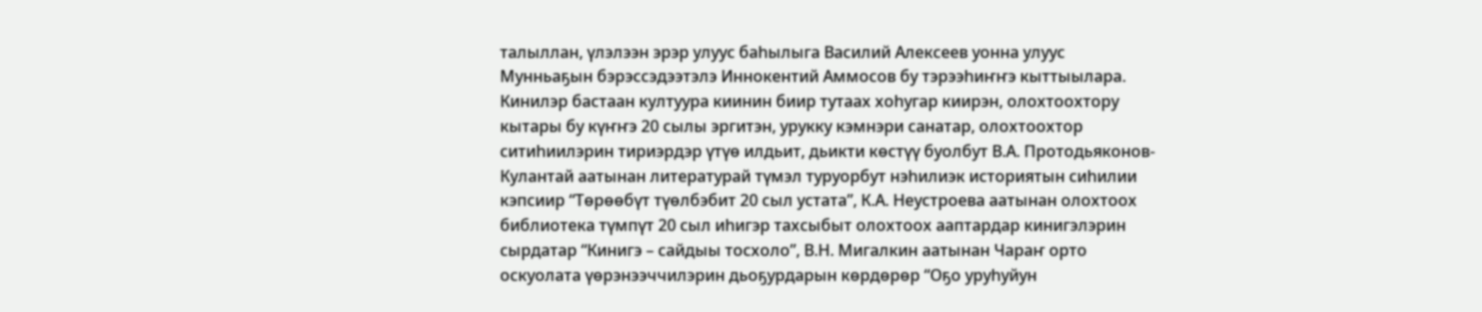талыллан, үлэлээн эрэр улуус баһылыга Василий Алексеев уонна улуус Мунньаҕын бэрэссэдээтэлэ Иннокентий Аммосов бу тэрээһиҥҥэ кыттыылара. Кинилэр бастаан култуура киинин биир тутаах хоһугар киирэн, олохтоохтору кытары бу күҥҥэ 20 сылы эргитэн, урукку кэмнэри санатар, олохтоохтор ситиһиилэрин тириэрдэр үтүө илдьит, дьикти көстүү буолбут В.А. Протодьяконов-Кулантай аатынан литературай түмэл туруорбут нэһилиэк историятын сиһилии кэпсиир “Төрөөбүт түөлбэбит 20 сыл устата”, К.А. Неустроева аатынан олохтоох библиотека түмпүт 20 сыл иһигэр тахсыбыт олохтоох ааптардар кинигэлэрин сырдатар “Кинигэ – сайдыы тосхоло”, В.Н. Мигалкин аатынан Чараҥ орто оскуолата үөрэнээччилэрин дьоҕурдарын көрдөрөр “Оҕо уруһуйун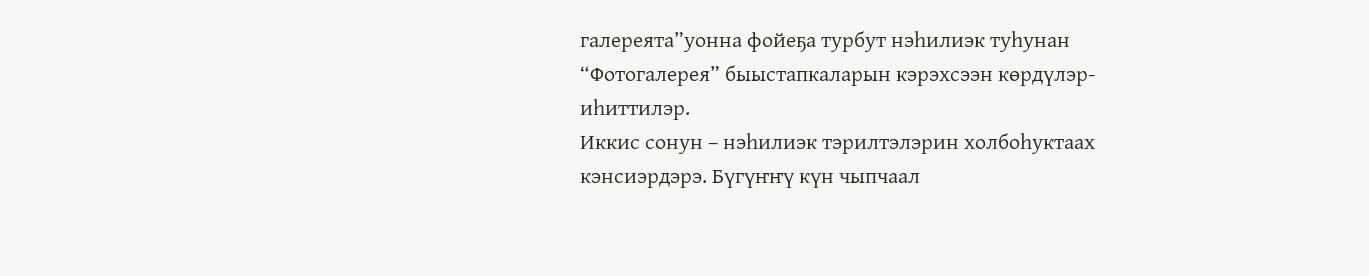галереята”уонна фойеҕа турбут нэһилиэк туһунан “Фотогалерея” быыстапкаларын кэрэхсээн көрдүлэр-иһиттилэр.
Иккис сонун – нэһилиэк тэрилтэлэрин холбоһуктаах кэнсиэрдэрэ. Бүгүҥҥү күн чыпчаал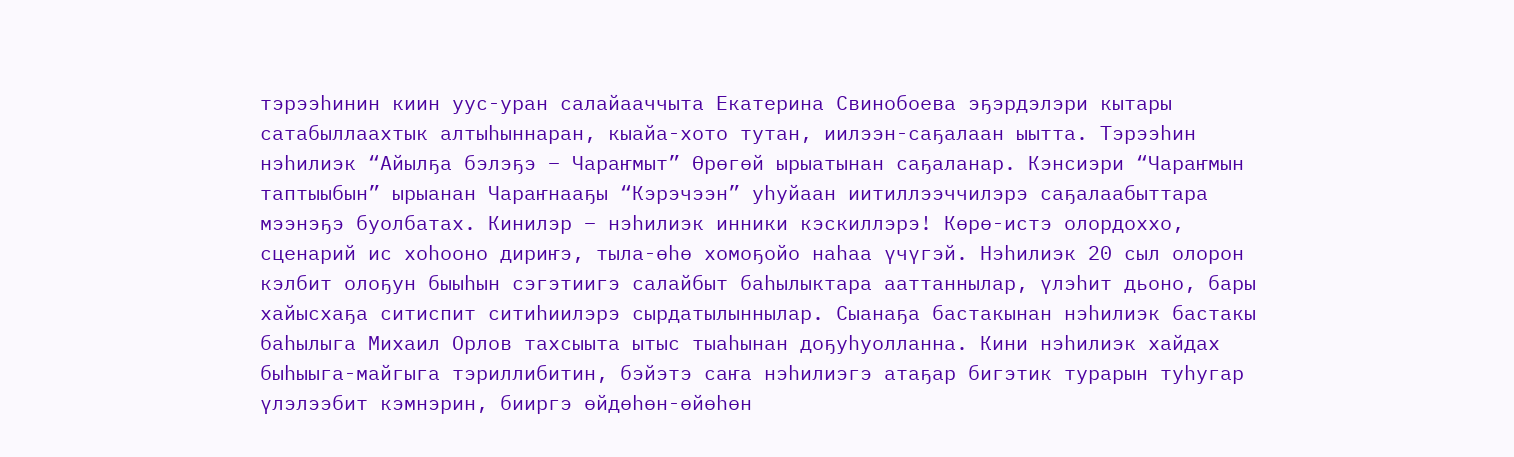тэрээһинин киин уус-уран салайааччыта Екатерина Свинобоева эҕэрдэлэри кытары сатабыллаахтык алтыһыннаран, кыайа-хото тутан, иилээн-саҕалаан ыытта. Тэрээһин нэһилиэк “Айылҕа бэлэҕэ – Чараҥмыт” Өрөгөй ырыатынан саҕаланар. Кэнсиэри “Чараҥмын таптыыбын” ырыанан Чараҥнааҕы “Кэрэчээн” уһуйаан иитиллээччилэрэ саҕалаабыттара мээнэҕэ буолбатах. Кинилэр – нэһилиэк инники кэскиллэрэ! Көрө-истэ олордоххо, сценарий ис хоһооно дириҥэ, тыла-өһө хомоҕойо наһаа үчүгэй. Нэһилиэк 20 сыл олорон кэлбит олоҕун быыһын сэгэтиигэ салайбыт баһылыктара ааттаннылар, үлэһит дьоно, бары хайысхаҕа ситиспит ситиһиилэрэ сырдатылыннылар. Сыанаҕа бастакынан нэһилиэк бастакы баһылыга Михаил Орлов тахсыыта ытыс тыаһынан доҕуһуолланна. Кини нэһилиэк хайдах быһыыга-майгыга тэриллибитин, бэйэтэ саҥа нэһилиэгэ атаҕар бигэтик турарын туһугар үлэлээбит кэмнэрин, бииргэ өйдөһөн-өйөһөн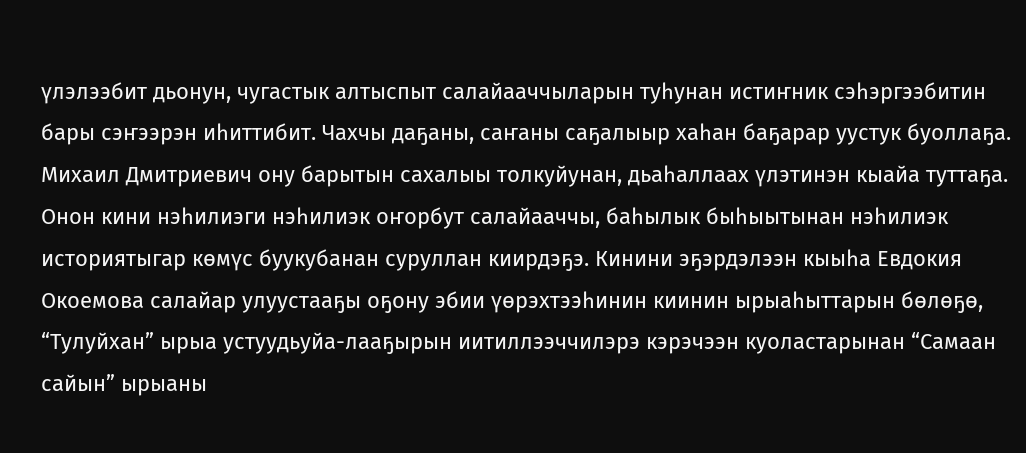үлэлээбит дьонун, чугастык алтыспыт салайааччыларын туһунан истиҥник сэһэргээбитин бары сэҥээрэн иһиттибит. Чахчы даҕаны, саҥаны саҕалыыр хаһан баҕарар уустук буоллаҕа. Михаил Дмитриевич ону барытын сахалыы толкуйунан, дьаһаллаах үлэтинэн кыайа туттаҕа. Онон кини нэһилиэги нэһилиэк оҥорбут салайааччы, баһылык быһыытынан нэһилиэк историятыгар көмүс буукубанан суруллан киирдэҕэ. Кинини эҕэрдэлээн кыыһа Евдокия Окоемова салайар улуустааҕы оҕону эбии үөрэхтээһинин киинин ырыаһыттарын бөлөҕө, “Тулуйхан” ырыа устуудьуйа-лааҕырын иитиллээччилэрэ кэрэчээн куоластарынан “Самаан сайын” ырыаны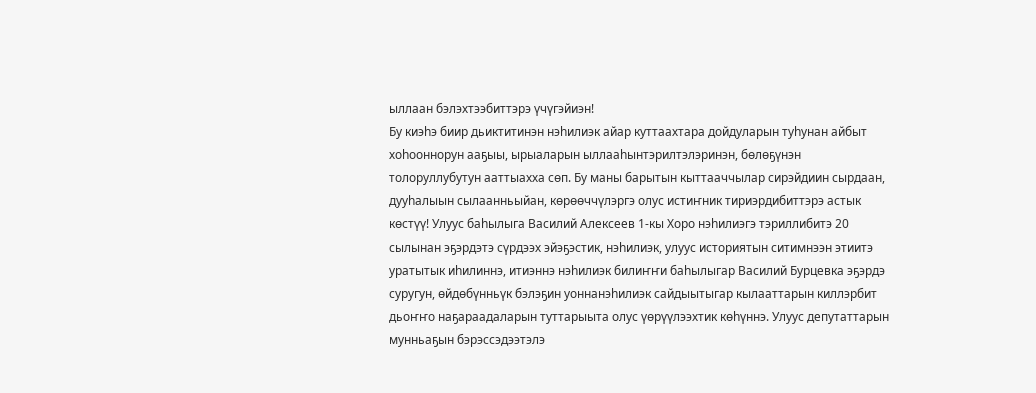ыллаан бэлэхтээбиттэрэ үчүгэйиэн!
Бу киэһэ биир дьиктитинэн нэһилиэк айар куттаахтара дойдуларын туһунан айбыт хоһооннорун ааҕыы, ырыаларын ыллааһынтэрилтэлэринэн, бөлөҕүнэн толоруллубутун ааттыахха сөп. Бу маны барытын кыттааччылар сирэйдиин сырдаан, дууһалыын сылаанньыйан, көрөөччүлэргэ олус истиҥник тириэрдибиттэрэ астык көстүү! Улуус баһылыга Василий Алексеев 1-кы Хоро нэһилиэгэ тэриллибитэ 20 сылынан эҕэрдэтэ сүрдээх эйэҕэстик, нэһилиэк, улуус историятын ситимнээн этиитэ уратытык иһилиннэ, итиэннэ нэһилиэк билиҥҥи баһылыгар Василий Бурцевка эҕэрдэ суругун, өйдөбүнньүк бэлэҕин уоннанэһилиэк сайдыытыгар кылааттарын киллэрбит дьоҥҥо наҕараадаларын туттарыыта олус үөрүүлээхтик көһүннэ. Улуус депутаттарын мунньаҕын бэрэссэдээтэлэ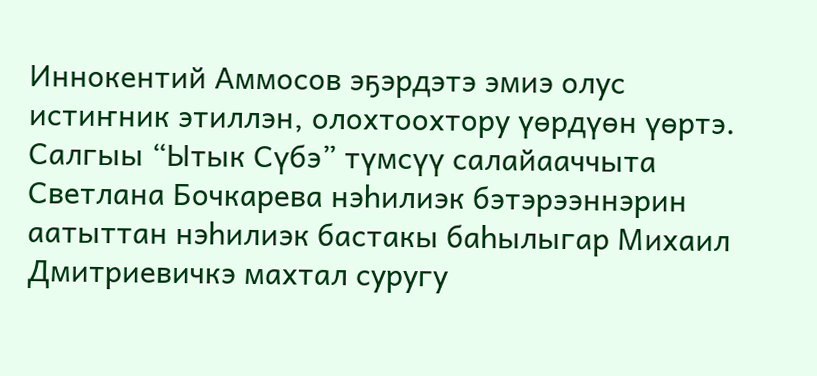Иннокентий Аммосов эҕэрдэтэ эмиэ олус истиҥник этиллэн, олохтоохтору үөрдүөн үөртэ. Салгыы “Ытык Сүбэ” түмсүү салайааччыта Светлана Бочкарева нэһилиэк бэтэрээннэрин аатыттан нэһилиэк бастакы баһылыгар Михаил Дмитриевичкэ махтал суругу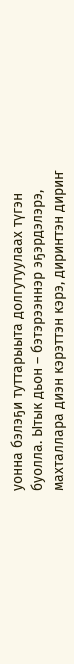уонна бэлэҕи туттарыыта долгутуулаах түгэн буолла. Ытык дьон – бэтэрээннэр эҕэрдэлэрэ, махталлара диэн кэрэттэн кэрэ, дириҥтэн дириҥ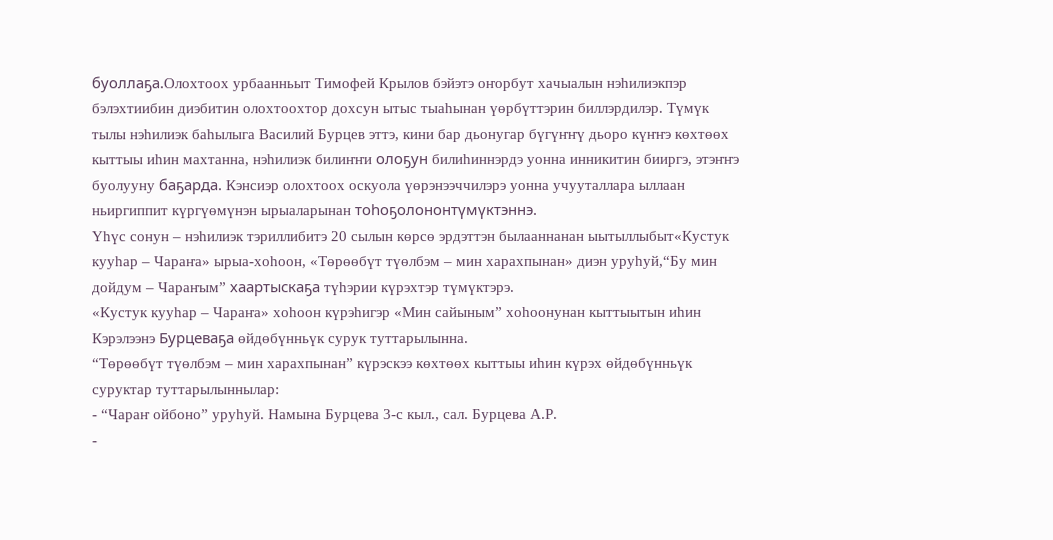буоллаҕа.Олохтоох урбаанньыт Тимофей Крылов бэйэтэ оҥорбут хачыалын нэһилиэкпэр бэлэхтиибин диэбитин олохтоохтор дохсун ытыс тыаһынан үөрбүттэрин биллэрдилэр. Түмүк тылы нэһилиэк баһылыга Василий Бурцев эттэ, кини бар дьонугар бүгүҥҥү дьоро күҥҥэ көхтөөх кыттыы иһин махтанна, нэһилиэк билиҥҥи олоҕун билиһиннэрдэ уонна инникитин бииргэ, этэҥҥэ буолууну баҕарда. Кэнсиэр олохтоох оскуола үөрэнээччилэрэ уонна учууталлара ыллаан ньиргиппит күргүөмүнэн ырыаларынан тоһоҕолононтүмүктэннэ.
Үһүс сонун – нэһилиэк тэриллибитэ 20 сылын көрсө эрдэттэн былааннанан ыытыллыбыт«Кустук кууһар – Чараҥа» ырыа-хоһоон, «Төрөөбүт түөлбэм – мин харахпынан» диэн уруһуй,“Бу мин дойдум – Чараҥым” хаартыскаҕа түһэрии күрэхтэр түмүктэрэ.
«Кустук кууһар – Чараҥа» хоһоон күрэһигэр «Мин сайыным” хоһоонунан кыттыытын иһин Кэрэлээнэ Бурцеваҕа өйдөбүнньүк сурук туттарылынна.
“Төрөөбүт түөлбэм – мин харахпынан” күрэскээ көхтөөх кыттыы иһин күрэх өйдөбүнньүк суруктар туттарылыннылар:
- “Чараҥ ойбоно” уруһуй. Намына Бурцева 3-с кыл., сал. Бурцева А.Р.
-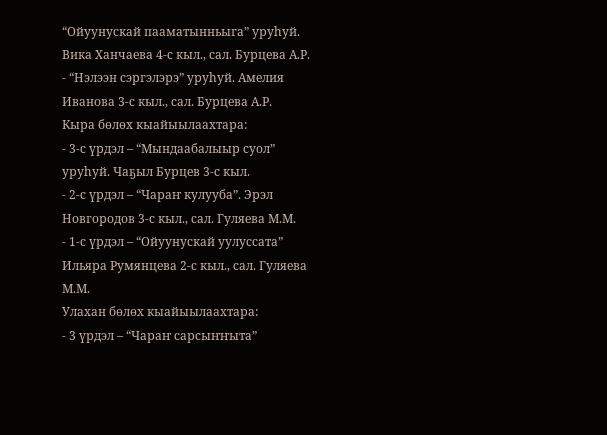“Ойуунускай пааматынньыга” уруһуй. Вика Ханчаева 4-с кыл., сал. Бурцева А.Р.
- “Нэлээн сэргэлэрэ” уруһуй. Амелия Иванова 3-с кыл., сал. Бурцева А.Р.
Кыра бөлөх кыайыылаахтара:
- 3-с үрдэл – “Мындаабалыыр суол” уруһуй. Чаҕыл Бурцев 3-с кыл.
- 2-с үрдэл – “Чараҥ кулууба”. Эрэл Новгородов 3-с кыл., сал. Гуляева М.М.
- 1-с үрдэл – “Ойуунускай уулуссата” Ильяра Румянцева 2-с кыл., сал. Гуляева М.М.
Улахан бөлөх кыайыылаахтара:
- 3 үрдэл – “Чараҥ сарсыҥҥыта”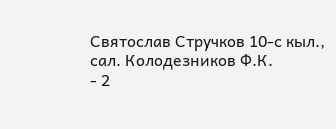Святослав Стручков 10-с кыл., сал. Колодезников Ф.К.
- 2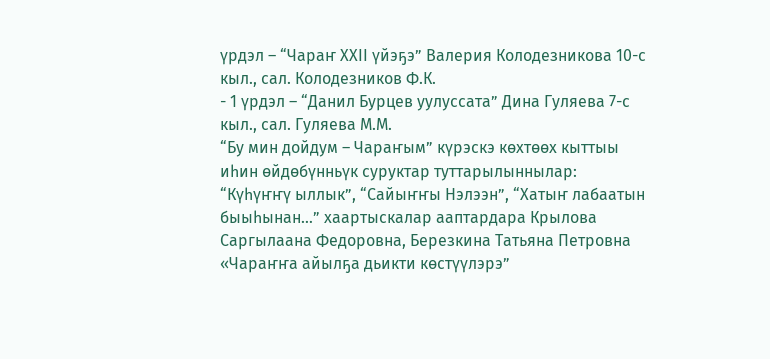үрдэл – “Чараҥ ХХII үйэҕэ” Валерия Колодезникова 10-с кыл., сал. Колодезников Ф.К.
- 1 үрдэл – “Данил Бурцев уулуссата” Дина Гуляева 7-с кыл., сал. Гуляева М.М.
“Бу мин дойдум – Чараҥым” күрэскэ көхтөөх кыттыы иһин өйдөбүнньүк суруктар туттарылыннылар:
“Күһүҥҥү ыллык”, “Сайыҥҥы Нэлээн”, “Хатыҥ лабаатын быыһынан…” хаартыскалар ааптардара Крылова Саргылаана Федоровна, Березкина Татьяна Петровна «Чараҥҥа айылҕа дьикти көстүүлэрэ”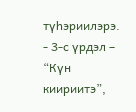түһэриилэрэ.
- 3-с үрдэл – “Күн киириитэ”,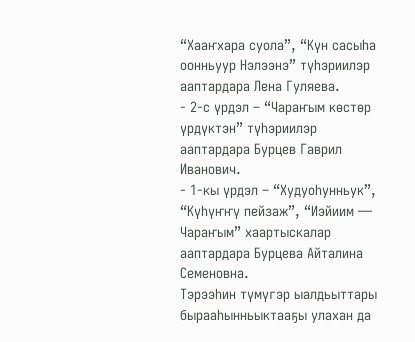“Хааҥхара суола”, “Күн сасыһа оонньуур Нэлээнэ” түһэриилэр ааптардара Лена Гуляева.
- 2-с үрдэл – “Чараҥым көстөр үрдүктэн” түһэриилэр ааптардара Бурцев Гаврил Иванович.
- 1-кы үрдэл – “Худуоһунньук”, “Күһүҥҥү пейзаж”, “Иэйиим — Чараҥым” хаартыскалар ааптардара Бурцева Айталина Семеновна.
Тэрээһин түмүгэр ыалдьыттары бырааһынньыктааҕы улахан да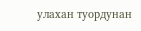улахан туордунан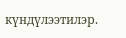күндүлээтилэр.